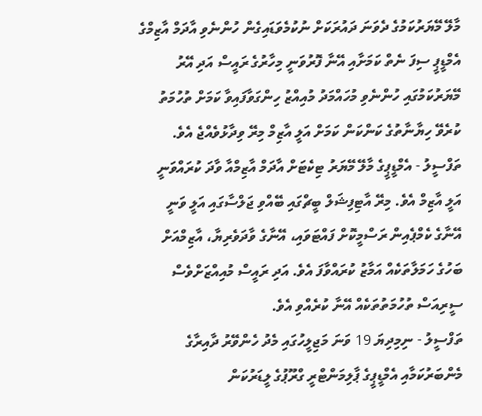މާލޭ މޭޔަރުކަމުގެ ދެވަނަ ދައުރަކަށް ނުކުމެވަޑައިގެން ހުންނެވި އާދަމް އާޒިމްގެ އެމްޑީޕީ ސިފަ ނެތް ކަމަށާއި އޭނާ ފޮރުވަނީ މިހާރުގެ ރައީސް އަދި އޭރު މޭޔަރުކަމުގައި ހުންނެވި މުހައްމަދު މުއިއްޒު ހިންގަވާފައިވާ ކަމަށް ތުހުމަތު ކުރެވޭ ހިޔާނާތުގެ ކަންކަން ކަމަށް އަލީ އާޒިމް މިރޭ ވިދާޅުވެއްޖެ އެވެ.
ތަފްސީލު - އެމްޑީޕީގެ މާލޭ މޭޔަރު ޓިކެޓަށް އާދަމް އާޒިމްއާ ވާދަ ކުރައްވަނީ އަލީ އާޒިމް އެވެ. މިރޭ އާޓިފިޝަލް ބީޗްގައި ބޭއްވި ޖަލްސާގައި އަލީ ވަނީ އޭނާގެ ކެމްޕެއިން ރަސްމީކޮށް ފައްޓަވައި، އޭނާގެ ވާދަވެރިޔާ، އާޒިމްއަށް ބަހުގެ ހަމަލާތަކެއް އަމާޒު ކުރައްވާފަ އެވެ. އަދި ރައީސް މުއިއްޒަށްވެސް ސީރިއަސް ތުހުމަތުތަކެއް އޭނާ ކުރެއްވި އެވެ.
ތަފްސީލު - ނިމިދިޔަ 19 ވަނަ މަޖިލީހުގައި މެދު ހެންވޭރު ދާއިރާގެ މެންބަރުކަމާއި އެމްޑީޕީގެ ޕާލިމަންޓްރީ ގްރޫޕުގެ ލީޑަރުކަން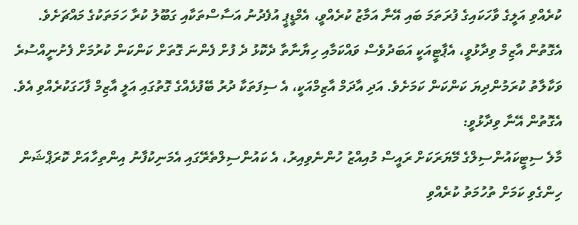ކުރެއްވި އަލީގެ ވާހަކައިގެ ފުރަތަމަ ބައި އޭނާ އަމާޒު ކުރެއްވީ، އެމްޑީޕީ އުފެދުނު އަސާސްތަކާއި ގަބޫލު ކުރާ ހަމަތަކުގެ މައްޗަށެވެ.
އެގޮތުން އާޒިމް ވިދާޅުވީ، އެޕާޓީއަކީ އަބަދުވެސް ވައްކަމާއި ހިޔާނާތާ ދެކޮޅު ދެ ފުށް ފެންނަ ގޮތަށް ކަންކަން ކުރުމަށް ފެށުނީއްސުރެ ވަކާލާތު ކުރަމުންދިޔަ ކަންކަން ކަމަށެވެ. އަދި އާދަމް އާޒިމްއަކީ، އެ ސިފަތަކާ ދުރު ބޭފުޅެއްގެ ގޮތުގައި އަލީ އާޒިމް ފާހަގަކުރެއްވި އެވެ. އެގޮތުން އޭނާ ވިދާޅުވީ:
މާލެ ސިޓީކައުންސިލްގެ މޭޔަރަކަށް ރައީސް މުއިއްޒު ހުންނެވިއިރު، އެ ކައުންސިލްތެރޭގައި އެމަނިކުފާނު އިންތިހާއަށް ކޮރަޕްޝަން ހިންގެވި ކަމަށް ތުހުމަތު ކުރެއްވި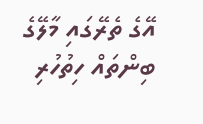އޭގެ ތެރޭގައި މާލޭގެ ބިންތައް ހިތުހުރި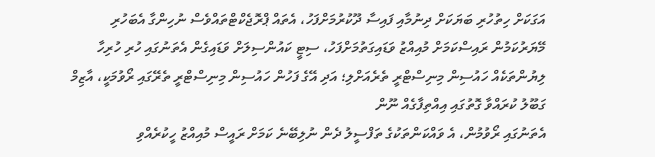އަގަކަށް ހިތުހުރި ބަޔަކަށް ދިނުމާއި ފައިސާ ދޫކުރުމަށްފަހު، އެތައް ޕްރޮޖެކްޓްތައްވެސް ނުހިންގާ އެބަހުރި
މޭޔަރުކަމުން ރައިސްކަމަށް މުއިއްޒު ވަޑައިގަތުމަށްފަހު، ސިޓީ ކައުންސިލަށް ވަޑައިގެން އެތަނުގައި ހުރި ހުރިހާ ލިޔުންތަކެއް ހައުސިން މިނިސްޓްރީ ތެރެއަށްލި؛ އަދި އޭގެ ފަހުން ހައުސިން މިނިސްޓްރީ ތެރޭގައި ރޯވުމަކީ، އާޒިމް ގަބޫލު ކުރައްވާ ގޮތުގައި އިއްތިފާގެއް ނޫން
އެތަނުގައި ރޯވުމުން، އެ ވައްކަންތަކުގެ ތަފްސީލު ދެން ނުލިބޭނެ ކަމަށް ރައީސް މުއިއްޒު ހީކުރެއްވި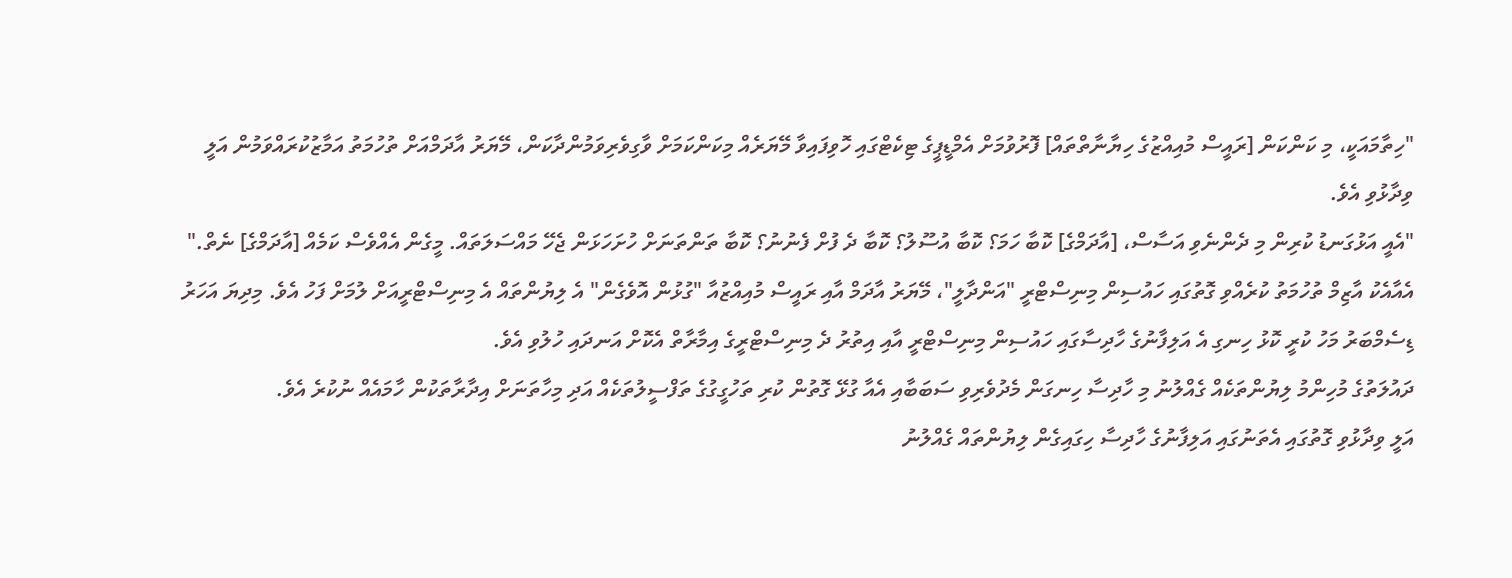"ހިތާމައަކީ، މި ކަންކަން [ރައީސް މުއިއްޒުގެ ހިޔާނާތްތައް] ފޮރުވުމަށް އެމްޑީޕީގެ ޓިކެޓްގައި ހޮވިފައިވާ މޭޔަރެއް މިކަންކަމަށް ވާގިވެރިވަމުންދާކަން، މޭޔަރު އާދަމްއަށް ތުހުމަތު އަމާޒުކުރައްވަމުން އަލީ ވިދާޅުވި އެވެ.
"އެއީ އަޅުގަނޑު ކުރިން މި ދެންނެވި އަސާސް، [އާދަމްގެ] ކޮބާ ހަމަ؟ ކޮބާ އުސޫލު؟ ކޮބާ ދެ ފުށް ފެނުނު؟ ކޮބާ ތަންތަނަށް ހުށަހަޅަން ޖެހޭ މައްސަލަތައް. މީގެން އެއްވެސް ކަމެއް [އާދަމްގެ] ނެތް."
އެއާއެކު އާޒިމް ތުހުމަތު ކުރެއްވި ގޮތުގައި ހައުސިން މިނިސްޓްރީ "އަންދާލީ"، މޭޔަރު އާދަމް އާއި ރައީސް މުއިއްޒުއާ "ގުޅުން އޮވެގެން" އެ ލިޔުންތައް އެ މިނިސްޓްރީއަށް ލުމަށް ފަހު އެވެ. މިދިޔަ އަހަރު ޑިސެމްބަރު މަހު ކުރީ ކޮޅު ހިނގި އެ އަލިފާނުގެ ހާދިސާގައި ހައުސިން މިނިސްޓްރީ އާއި އިތުރު ދެ މިނިސްޓްރީގެ އިމާރާތް އެކޮށް އަނދައި ހުލުވި އެވެ.
ދައުލަތުގެ މުހިންމު ލިޔުންތަކެއް ގެއްލުނު މި ހާދިސާ ހިނގަން މެދުވެރިވި ސަބަބާއި އެއާ ގުޅޭ ގޮތުން ކުރި ތަހުގީގުގެ ތަފްސީލުތަކެއް އަދި މިހާތަނަށް އިދާރާތަކުން ހާމައެއް ނުކުރެ އެވެ.
އަލީ ވިދާޅުވި ގޮތުގައި އެތަނުގައި އަލިފާނުގެ ހާދިސާ ހިގައިގެން ލިޔުންތައް ގެއްލުނު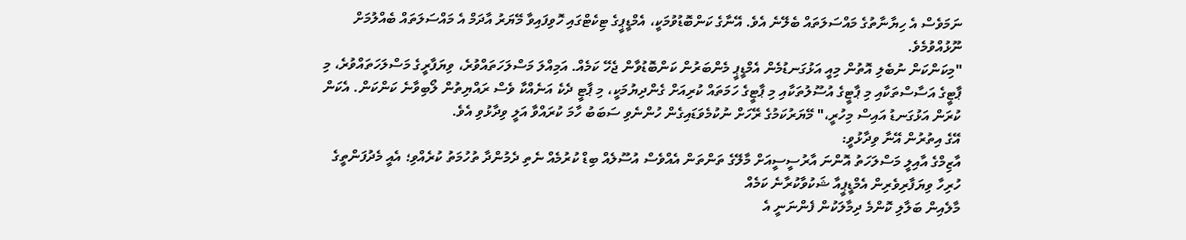ނަމަވެސް އެ ހިޔާނާތުގެ މައްސަލަތައް ބެލޭނެ އެވެ. އޭނާގެ ކަންބޮޑުވުމަކީ، އެމްޑީޕީގެ ޓިކެޓްގައި ހޮވިފައިވާ މޭޔަރު އާދަމް އެ މައްސަލަތައް ބެއްލުމަށް ނޫޅުއްވުމެވެ.
"މިކަންކަން ނުބެލި އޮތުން މިއީ އަޅުގަނޑުމެން އެމްޑީޕީ މެންބަރުން ކަންބޮޑުވާން ޖެހޭ ކަމެއް. އަމިއްލަ މަސްލަހަތައްވުރެ، ވިޔަފާރީގެ މަސްލަހަތައްވުރެ، މި ޕާޓީގެ އަސާސްތަކާއި މި ޕާޓީގެ އުސޫލުތަކާއި މި ޕާޓީގެ ހަމަތައް ކުރިއަށް ގެންދިޔުމަކީ، މި ޕާޓީ ދެކެ އަނެއްކާ ވެސް ރައްޔިތުން ލޯބިވާނެ ކަންކަން. އެކަން ކުރަން އަޅުގަނޑު އައިސް މިހުރީ،" މޭޔަރުކަމުގެ ރޭހަށް ނުކުމެވަޑައިގެން ހުންނެވި ސަބަބު ހާމަ ކުރައްވާ އަލީ ވިދާޅުވި އެވެ.
އޭގެ އިތުރުން އޭނާ ވިދާޅުވީ:
އާޒިމްގެ އާއިލީ މަސްލަހަތު އޮންނަ އާރުސީސީއަށް މާލޭގެ ތަންތަން އެއްވެސް އުސޫލެއް ބިޑް ކުރުމެއް ނެތި ދެމުންދާ ތުހުމަތު ކުރެއްވި؛ އެއީ މެދުފަންތީގެ ހުރިހާ ވިޔަފާރިވެރިން އެމްޑީޕީއާ ޝަކުވާކުރާނެ ކަމެއް
މާލެއިން ބަލާލި ކޮންމެ ދިމާލަކުން ފެންނަނީ އެ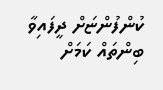ކުންފުންޏަށް ދީފައިވާ ބިންތައް ކަމަށް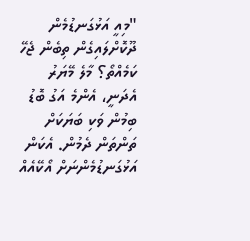"މިއީ އަޅުގަނޑުމެން ދޫކޮށްލައިގެން ތިބެން ޖެހޭ ކަމެއްތޯ؟ މާލެ މޭޔަރު އެދަނީ، އެންމެ އަގު ބޮޑު ބިމުން ވަކި ބަޔަކަށް ތަންތަން ދެމުން. އެކަން އަޅުގަނޑުމެންނަށް އޯކޭއެއް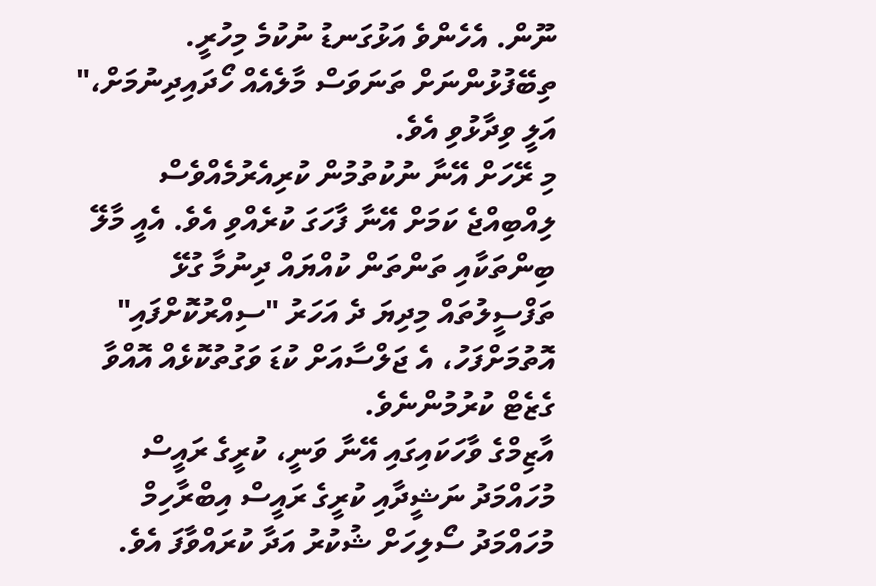ނޫން. އެހެންވެ އަޅުގަނޑު ނުކުމެ މިހުރީ. ތިބޭފުޅުންނަށް ތަނަވަސް މާލެއެއް ހޯދައިދިނުމަށް،" އަލީ ވިދާޅުވި އެވެ.
މި ރޭހަށް އޭނާ ނުކުތުމުން ކުރިއެރުމެއްވެސް ލިއްބިއްޖެ ކަމަށް އޭނާ ފާހަގަ ކުރެއްވި އެވެ. އެއީ މާލޭ ބިންތަކާއި ތަންތަން ކުއްޔައް ދިނުމާ ގުޅޭ ތަފްސީލުތައް މިދިޔަ ދެ އަހަރު "ސިއްރުކޮށްފައި" އޮތުމަށްފަހު، އެ ޖަލްސާއަށް ކުޑަ ވަގުތުކޮޅެއް އޮއްވާ ގެޒެޓް ކުރުމުންނެވެ.
އާޒިމްގެ ވާހަކައިގައި އޭނާ ވަނީ، ކުރީގެ ރައީސް މުހައްމަދު ނަޝީދާއި ކުރީގެ ރައީސް އިބްރާހިމް މުހައްމަދު ސޯލިހަށް ޝުކުރު އަދާ ކުރައްވާފަ އެވެ.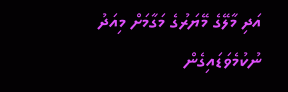އަދި މާލޭގެ މޭޔަރުގެ މަގާމަށް މިއަދު ނުކުމެވަޑައިގެން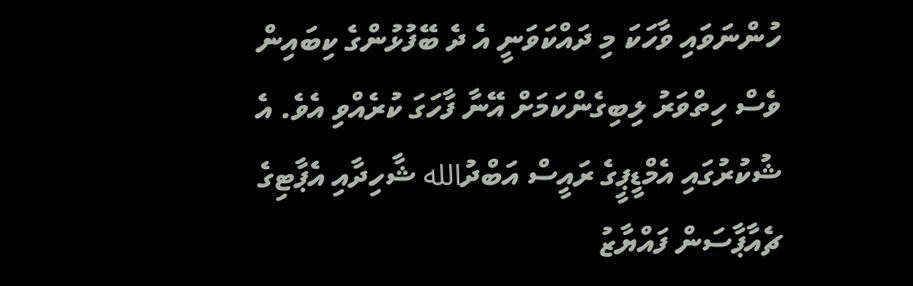ހުންނަވައި ވާހަކަ މި ދައްކަވަނީ އެ ދެ ބޭފުޅުންގެ ކިބައިން ވެސް ހިތްވަރު ލިބިގެންކަމަށް އޭނާ ފާހަގަ ކުރެއްވި އެވެ. އެ ޝުކުރުގައި އެމްޑީޕީގެ ރައީސް އަބްދުالله ޝާހިދާއި އެޕާޓިގެ ޗެއާޕާސަން ފައްޔާޒު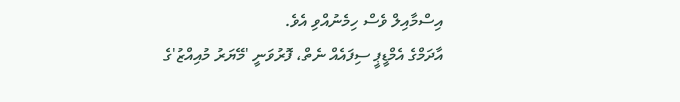އިސްމާއިލް ވެސް ހިމެނުއްވި އެވެ.
އާދަމްގެ އެމްޑީޕީ ސިފައެއް ނެތް، ފޮރުވަނީ 'މޭޔަރު މުއިއްޒު'ގެ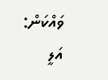ވައްކަން: އަލީ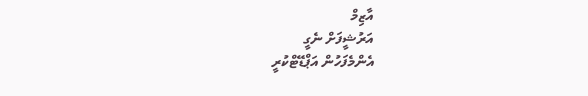އާޒިމް
އަރުޝީފަށް ނެގީ
އެންމެފަހުން އަޕްޑޭޓްކުރީ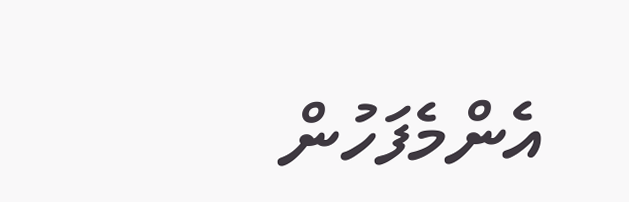އެންމެފަހުން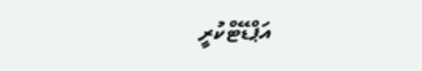އަޕްޑޭޓްކުރީ